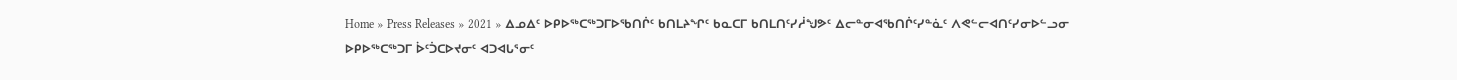Home » Press Releases » 2021 » ᐃᓄᐃᑦ ᐅᑭᐅᖅᑕᖅᑐᒥᐅᖃᑎᒌᑦ ᑲᑎᒪᔨᖏᑦ ᑲᓇᑕᒥ ᑲᑎᒪᑎᑦᓯᓲᖑᕗᑦ ᐃᓕᓐᓂᐊᖃᑎᒌᑦᓯᓐᓈᑦ ᐱᕙᓪᓕᐊᑎᑦᓯᓂᐅᓪᓗᓂ ᐅᑭᐅᖅᑕᖅᑐᒥ ᐆᑦᑑᑕᐅᔪᓂᑦ ᐊᑐᐊᒐᕐᓂᑦ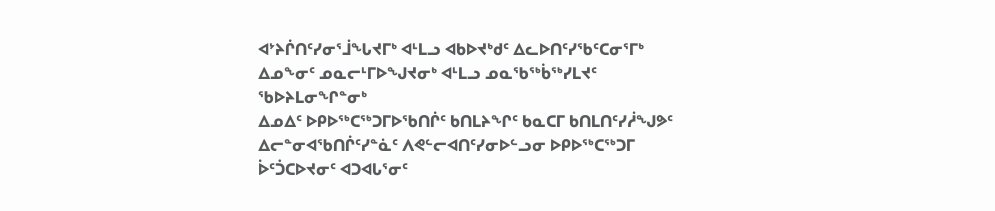ᐊᔾᔨᒌᑎᑦᓯᓂᕐᒨᖓᔪᒥᒃ ᐊᒻᒪᓗ ᐊᑲᐅᔪᒃᑯᑦ ᐃᓚᐅᑎᑦᓯᖃᑦᑕᓂᕐᒥᒃ ᐃᓄᖕᓂᑦ ᓄᓇᓕᒻᒥᐅᖑᔪᓂᒃ ᐊᒻᒪᓗ ᓄᓇᖃᖅᑳᖅᓯᒪᔪᑦ ᖃᐅᔨᒪᓂᖏᓐᓂᒃ
ᐃᓄᐃᑦ ᐅᑭᐅᖅᑕᖅᑐᒥᐅᖃᑎᒌᑦ ᑲᑎᒪᔨᖏᑦ ᑲᓇᑕᒥ ᑲᑎᒪᑎᑦᓯᓲᖑᕗᑦ ᐃᓕᓐᓂᐊᖃᑎᒌᑦᓯᓐᓈᑦ ᐱᕙᓪᓕᐊᑎᑦᓯᓂᐅᓪᓗᓂ ᐅᑭᐅᖅᑕᖅᑐᒥ ᐆᑦᑑᑕᐅᔪᓂᑦ ᐊᑐᐊᒐᕐᓂᑦ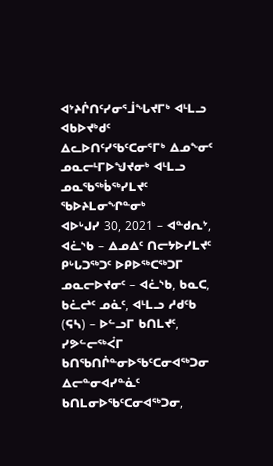ᐊᔾᔨᒌᑎᑦᓯᓂᕐᒨᖓᔪᒥᒃ ᐊᒻᒪᓗ ᐊᑲᐅᔪᒃᑯᑦ ᐃᓚᐅᑎᑦᓯᖃᑦᑕᓂᕐᒥᒃ ᐃᓄᖕᓂᑦ ᓄᓇᓕᒻᒥᐅᖑᔪᓂᒃ ᐊᒻᒪᓗ ᓄᓇᖃᖅᑳᖅᓯᒪᔪᑦ ᖃᐅᔨᒪᓂᖏᓐᓂᒃ
ᐊᐅᒡᒍᓯ 30, 2021 – ᐊᓐᑯᕆᔾ, ᐊᓛᔅᑲ – ᐃᓄᐃᑦ ᑎᓕᔭᐅᓯᒪᔪᑦ ᑭᒡᒐᑐᖅᑐᑦ ᐅᑭᐅᖅᑕᖅᑐᒥ ᓄᓇᓕᐅᔪᓂᑦ – ᐊᓛᔅᑲ, ᑲᓇᑕ, ᑲᓛᖠᑦ ᓄᓈᑦ, ᐊᒻᒪᓗ ᓱᑯᑦᑲ (ᕋᓴ) – ᐅᓪᓗᒥ ᑲᑎᒪᔪᑦ, ᓯᕗᓪᓕᖅᐹᒥ ᑲᑎᖃᑎᒌᓐᓂᐅᖃᑦᑕᓂᐊᖅᑐᓂ ᐃᓕᓐᓂᐊᓯᓐᓈᑦ ᑲᑎᒪᓂᐅᖃᑦᑕᓂᐊᖅᑐᓂ,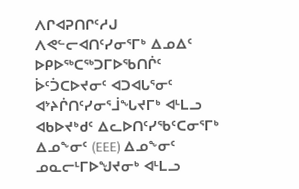ᐱᒋᐊᕈᑎᒋᑦᓱᒍ ᐱᕙᓪᓕᐊᑎᑦᓯᓂᕐᒥᒃ ᐃᓄᐃᑦ ᐅᑭᐅᖅᑕᖅᑐᒥᐅᖃᑎᒌᑦ ᐆᑦᑑᑕᐅᔪᓂᑦ ᐊᑐᐊᒐᕐᓂᑦ ᐊᔾᔨᒌᑎᑦᓯᓂᕐᒨᖓᔪᒥᒃ ᐊᒻᒪᓗ ᐊᑲᐅᔪᒃᑯᑦ ᐃᓚᐅᑎᑦᓯᖃᑦᑕᓂᕐᒥᒃ ᐃᓄᖕᓂᑦ (EEE) ᐃᓄᖕᓂᑦ ᓄᓇᓕᒻᒥᐅᖑᔪᓂᒃ ᐊᒻᒪᓗ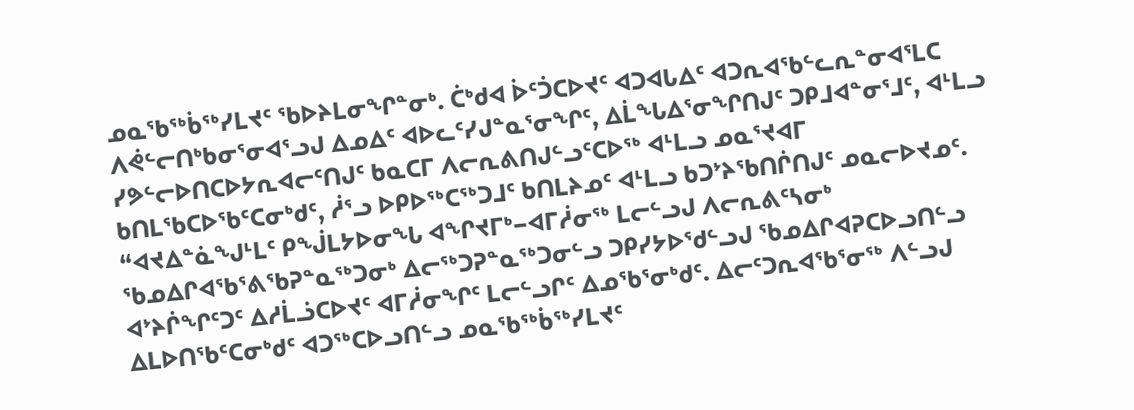ᓄᓇᖃᖅᑳᖅᓯᒪᔪᑦ ᖃᐅᔨᒪᓂᖏᓐᓂᒃ. ᑖᒃᑯᐊ ᐆᑦᑑᑕᐅᔪᑦ ᐊᑐᐊᒐᐃᑦ ᐊᑐᕆᐊᖃᓪᓚᕆᓐᓂᐊᕐᒪᑕ ᐱᕚᓪᓕᑎᒃᑲᓂᕐᓂᐊᕐᓗᒍ ᐃᓄᐃᑦ ᐊᐅᓚᑦᓯᒍᓐᓇᕐᓂᖏᑦ, ᐃᒫᖓᐃᕐᓂᖏᑎᒍᑦ ᑐᑭᒧᐊᓐᓂᕐᒧᑦ, ᐊᒻᒪᓗ ᓯᕗᓪᓕᐅᑎᑕᐅᔭᕆᐊᓕᑦᑎᒍᑦ ᑲᓇᑕᒥ ᐱᓕᕆᕕᑎᒍᓪᓗᑦᑕᐅᖅ ᐊᒻᒪᓗ ᓄᓇᕐᔪᐊᒥ ᑲᑎᒪᖃᑕᐅᖃᑦᑕᓂᒃᑯᑦ, ᓲᕐᓗ ᐅᑭᐅᖅᑕᖅᑐᒧᑦ ᑲᑎᒪᔨᓄᑦ ᐊᒻᒪᓗ ᑲᑐᔾᔨᖃᑎᒌᑎᒍᑦ ᓄᓇᓕᐅᔪᓄᑦ.
“ᐊᔪᐃᓐᓈᖑᒻᒪᑦ ᑭᖒᒪᔭᐅᓂᖓ ᐊᖏᔪᒥᒃ−ᐊᒥᓲᓂᖅ ᒪᓕᓪᓗᒍ ᐱᓕᕆᕕᑦᓴᓂᒃ ᖃᓄᐃᒋᐊᖃᕐᕕᖃᕈᓐᓇᖅᑐᓂᒃ ᐃᓕᖅᑐᕈᓐᓇᖅᑐᓂᓪᓗ ᑐᑭᓯᔭᐅᖁᓪᓗᒍ ᖃᓄᐃᒋᐊᕈᑕᐅᓗᑎᓪᓗ ᐊᔾᔨᒌᖏᑦᑐᑦ ᐃᓱᒫᓘᑕᐅᔪᑦ ᐊᒥᓲᓂᖏᑦ ᒪᓕᓪᓗᒋᑦ ᐃᓄᖃᕐᓂᒃᑯᑦ. ᐃᓕᑦᑐᕆᐊᖃᕐᓂᖅ ᐱᓪᓗᒍ ᐃᒪᐅᑎᖃᑦᑕᓂᒃᑯᑦ ᐊᑐᖅᑕᐅᓗᑎᓪᓗ ᓄᓇᖃᖅᑳᖅᓯᒪᔪᑦ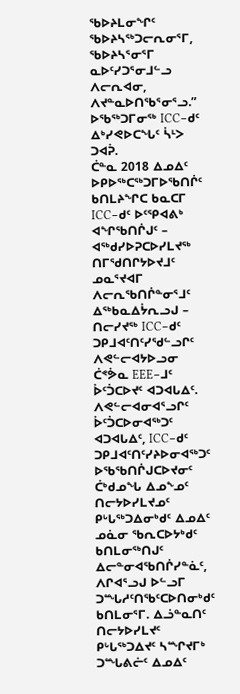ᖃᐅᔨᒪᓂᖏᑦ ᖃᐅᔨᓴᖅᑐᓕᕆᓂᕐᒥ, ᖃᐅᔨᓴᕐᓂᕐᒥ ᓇᐅᑦᓯᑐᕐᓂᒧᓪᓗ ᐱᓕᕆᐊᓂ, ᐱᔪᓐᓇᐅᑎᖃᕐᓂᕐᓗ.” ᐅᖃᖅᑐᒥᓂᖅ ICC−ᑯᑦ ᐃᒃᓯᕙᐅᑕᖓᑦ ᓵᒻᐳ ᑐᐊᕉ.
ᑖᓐᓇ 2018 ᐃᓄᐃᑦ ᐅᑭᐅᖅᑕᖅᑐᒥᐅᖃᑎᒌᑦ ᑲᑎᒪᔨᖏᑕ ᑲᓇᑕᒥ  ICC−ᑯᑦ ᐅᑦᕿᐊᕕᒃ ᐊᖏᖃᑎᒌᒍᑦ – ᐊᖅᑯᓯᐅᕈᑕᐅᓯᒪᔪᖅ ᑎᒥᖁᑎᒋᔭᐅᔪᒧᑦ ᓄᓇᕐᔪᐊᒥ ᐱᓕᕆᖃᑎᒌᓐᓂᕐᒧᑦ ᐃᖅᑲᓇᐃᔮᕆᓗᒍ – ᑎᓕᓯᔪᖅ ICC−ᑯᑦ ᑐᑭᒧᐊᑦᑎᑦᓯᖁᓪᓗᒋᑦ ᐱᕙᓪᓕᐊᔭᐅᓗᓂ ᑖᕝᕘᓇ EEE−ᒧᑦ ᐆᑦᑑᑕᐅᔪᑦ ᐊᑐᐊᒐᐃᑦ. ᐱᕙᓪᓕᐊᓂᐊᕐᓗᒋᑦ ᐆᑦᑑᑕᐅᓂᐊᖅᑐᑦ ᐊᑐᐊᒐᐃᑦ, ICC−ᑯᑦ ᑐᑭᒧᐊᑦᑎᑦᓯᔨᐅᓂᐊᖅᑐᑦ ᐅᖃᖃᑎᒌᒍᑕᐅᔪᓂᑦ ᑖᒃᑯᓄᖓ ᐃᓄᖕᓄᑦ ᑎᓕᔭᐅᓯᒪᔪᓄᑦ ᑭᒡᒐᖅᑐᐃᓂᒃᑯᑦ ᐃᓄᐃᑦ ᓄᓈᓂ ᖃᕆᑕᐅᔭᒃᑯᑦ ᑲᑎᒪᓂᖅᑎᒍᑦ ᐃᓕᓐᓂᐊᖃᑎᒌᓯᓐᓈᑦ, ᐱᒋᐊᕐᓗᒍ ᐅᓪᓗᒥ ᑐᙵᓱᑦᑎᖃᑦᑕᐅᑎᓂᒃᑯᑦ ᑲᑎᒪᓂᕐᒥ. ᐃᓘᓐᓇᑎᑦ ᑎᓕᔭᐅᓯᒪᔪᑦ ᑭᒡᒐᖅᑐᐃᔪᑦ ᓴᙱᔪᒥᒃ ᑐᙵᕕᓖᑦ ᐃᓄᐃᑦ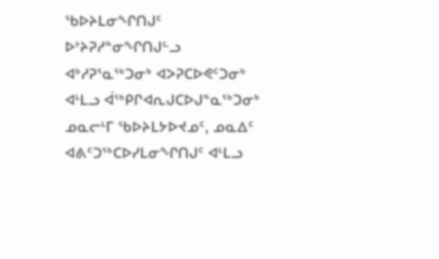ᖃᐅᔨᒪᓂᖏᑎᒍᑦ ᐅᔾᔨᕈᓱᓐᓂᖏᑎᒍᓪᓗ ᐊᒃᓱᕈᕐᓇᖅᑐᓂᒃ ᐊᐳᕈᑕᐅᕙᑦᑐᓂᒃ ᐊᒻᒪᓗ ᐋᖅᑭᒋᐊᕆᒍᑕᐅᒍᓐᓇᖅᑐᓂᒃ ᓄᓇᓕᒻᒥ ᖃᐅᔨᒪᔭᐅᔪᓄᑦ, ᓄᓇᐃᑦ ᐊᕕᑦᑐᖅᑕᐅᓯᒪᓂᖏᑎᒍᑦ ᐊᒻᒪᓗ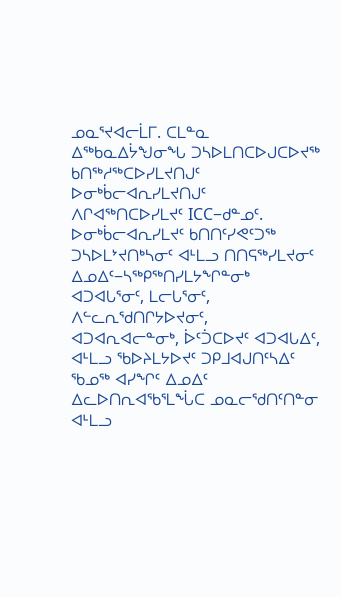ᓄᓇᕐᔪᐊᓕᒫᒥ. ᑕᒪᓐᓇ ᐃᖅᑲᓇᐃᔮᖑᓂᖓ ᑐᓴᐅᒪᑎᑕᐅᒍᑕᐅᔪᖅ  ᑲᑎᖅᓱᖅᑕᐅᓯᒪᔪᑎᒍᑦ ᐅᓂᒃᑳᓕᐊᕆᓯᒪᔪᑎᒍᑦ ᐱᒋᐊᖅᑎᑕᐅᓯᒪᔪᑦ ICC−ᑯᓐᓄᑦ. ᐅᓂᒃᑳᓕᐊᕆᓯᒪᔪᑦ ᑲᑎᑎᑦᓯᕙᑦᑐᖅ ᑐᓴᐅᒪᔾᔪᑎᒃᓴᓂᑦ ᐊᒻᒪᓗ ᑎᑎᕋᖅᓯᒪᔪᓂᑦ ᐃᓄᐃᑦ−ᓴᖅᑭᖅᑎᓯᒪᔭᖏᓐᓂᒃ ᐊᑐᐊᒐᕐᓂᑦ, ᒪᓕᒐᕐᓂᑦ, ᐱᓪᓚᕆᖁᑎᒋᔭᐅᔪᓂᑦ, ᐊᑐᐊᕆᐊᓕᓐᓂᒃ, ᐆᑦᑑᑕᐅᔪᑦ ᐊᑐᐊᒐᐃᑦ, ᐊᒻᒪᓗ ᖃᐅᔨᒪᔭᐅᔪᑦ ᑐᑭᒧᐊᒍᑎᑦᓴᐃᑦ ᖃᓄᖅ ᐊᓯᖏᑦ ᐃᓄᐃᑦ ᐃᓚᐅᑎᕆᐊᖃᕐᒪᖔᑕ ᓄᓇᓕᖁᑎᑦᑎᓐᓂ ᐊᒻᒪᓗ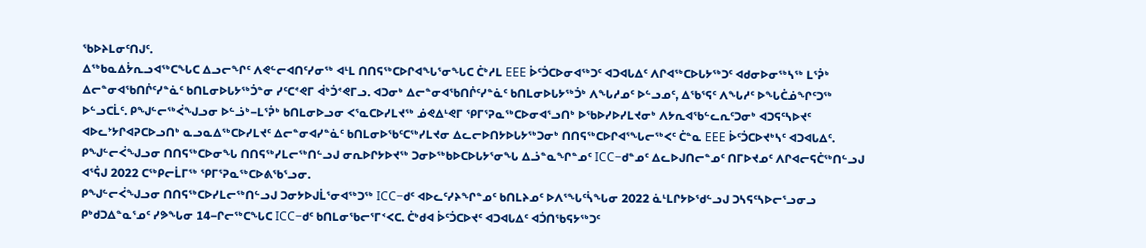ᖃᐅᔨᒪᓂᑦᑎᒍᑦ.
ᐃᖅᑲᓇᐃᔮᕆᓗᐊᖅᑕᖓᑕ ᐃᓗᓕᖏᑦ ᐱᕙᓪᓕᐊᑎᑦᓯᓂᖅ ᐊᒻᒪ ᑎᑎᕋᖅᑕᐅᒋᐊᖓᕐᓂᖓᑕ ᑖᒃᓱᒪ EEE ᐆᑦᑑᑕᐅᓂᐊᖅᑐᑦ ᐊᑐᐊᒐᐃᑦ ᐱᒋᐊᖅᑕᐅᒐᔭᖅᑐᑦ ᐊᑯᓂᐅᓂᖅᓴᖅ ᒪᕐᕉᒃ ᐃᓕᓐᓂᐊᖃᑎᒌᑦᓯᓐᓈᑦ ᑲᑎᒪᓂᐅᒐᔭᖅᑑᓐᓂ ᓯᑦᑕᕝᕙᒥ ᐋᒃᑑᕝᕙᒥᓗ. ᐊᑐᓂᒃ ᐃᓕᓐᓂᐊᖃᑎᒌᑦᓯᓐᓈᑦ ᑲᑎᒪᓂᐅᒐᔭᖅᑑᒃ ᐱᖓᓱᓄᑦ ᐅᓪᓗᓄᑦ, ᐃᖃᕐᕋᑦ ᐱᖓᓱᑦ ᐅᖓᑖᓅᖏᑦᑐᖅ ᐅᓪᓗᑕᒫᑦ. ᑭᖑᓪᓕᖅᐹᖑᓗᓂ ᐅᓪᓘᒃ−ᒪᕐᕉᒃ ᑲᑎᒪᓂᐅᓗᓂ ᐸᕐᓇᑕᐅᓯᒪᔪᖅ ᓅᕙᐃᒻᕙᒥ ᕿᒥᕐᕈᓇᖅᑕᐅᓂᐊᕐᓗᑎᒃ ᐅᖃᐅᓯᐅᓯᒪᔪᓂᒃ ᐱᔭᕆᐊᖃᓪᓚᕆᑦᑐᓂᒃ ᐊᑐᕋᑦᓴᐅᔪᑦ ᐊᐅᓚᔾᔭᒋᐊᕈᑕᐅᓗᑎᒃ ᓇᓗᓇᐃᖅᑕᐅᓯᒪᔪᑦ ᐃᓕᓐᓂᐊᓯᓐᓈᑦ ᑲᑎᒪᓂᐅᖃᑦᑕᖅᓯᒪᔪᓂ ᐃᓚᓕᐅᑎᔭᐅᒐᔭᖅᑐᓂᒃ ᑎᑎᕋᖅᑕᐅᒋᐊᕐᖓᓕᖅᐸᑦ ᑖᓐᓇ EEE ᐆᑦᑑᑕᐅᔪᒃᓴᑦ ᐊᑐᐊᒐᐃᑦ.
ᑭᖑᓪᓕᐹᖑᓗᓂ ᑎᑎᕋᖅᑕᐅᓂᖓ ᑎᑎᕋᖅᓯᒪᓕᖅᑎᓪᓗᒍ ᓂᕆᐅᒋᔭᐅᔪᖅ ᑐᓂᐅᖅᑲᐅᑕᐅᒐᔭᕐᓂᖓ ᐃᓘᓐᓇᖏᓐᓄᑦ ICC−ᑯᓐᓄᑦ ᐃᓚᐅᒍᑎᓕᓐᓄᑦ ᑎᒥᐅᔪᓄᑦ ᐱᒋᐊᓕᕋᑖᖅᑎᓪᓗᒍ ᐊᕐᕌᒍ 2022 ᑕᖅᑭᓕᒫᒥᖅ ᕿᒥᕐᕈᓇᖅᑕᐅᕕᖃᕐᓗᓂ.
ᑭᖑᓪᓕᐹᖑᓗᓂ ᑎᑎᕋᖅᑕᐅᓯᒪᓕᖅᑎᓪᓗᒍ ᑐᓂᔭᐅᒍᒫᕐᓂᐊᖅᑐᖅ ICC−ᑯᑦ ᐊᐅᓚᑦᓯᔨᖏᓐᓄᑦ ᑲᑎᒪᔨᓄᑦ ᐅᐱᕐᖓᑦᓵᖓᓂ 2022 ᓈᒻᒪᒋᔭᐅᖁᓪᓗᒍ ᑐᓴᕋᑦᓴᐅᓕᕐᓗᓂᓗ ᑭᒃᑯᑐᐃᓐᓇᕐᓄᑦ ᓯᕗᖓᓂ 14−ᒋᓕᖅᑕᖓᑕ ICC−ᑯᑦ ᑲᑎᒪᓂᖃᓕᕐᒥᑉᐸᑕ. ᑖᒃᑯᐊ ᐆᑦᑑᑕᐅᔪᑦ ᐊᑐᐊᒐᐃᑦ ᐊᑑᑎᖃᕋᔭᖅᑐᑦ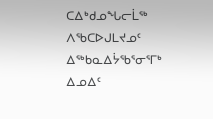ᑕᐃᒃᑯᓄᖓᓕᒫᖅ ᐱᖃᑕᐅᒍᒪᔪᓄᑦ ᐃᖅᑲᓇᐃᔮᖃᕐᓂᕐᒥᒃ ᐃᓄᐃᑦ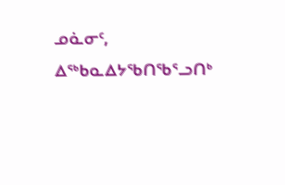ᓄᓈᓂᑦ, ᐃᖅᑲᓇᐃᔭᖃᑎᖃᕐᓗᑎᒃ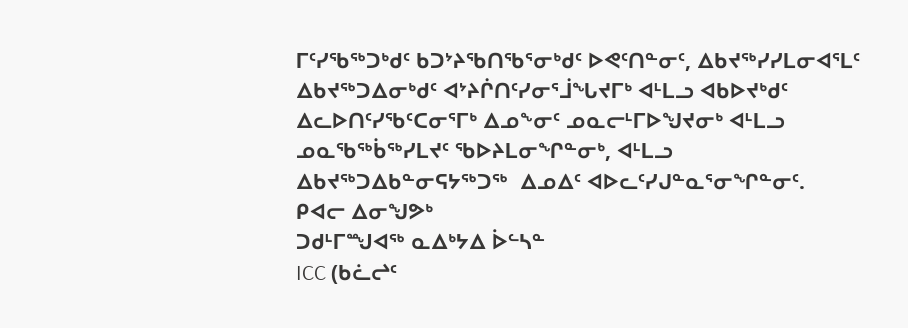ᒥᑦᓯᖃᖅᑐᒃᑯᑦ ᑲᑐᔾᔨᖃᑎᖃᕐᓂᒃᑯᑦ ᐅᕙᑦᑎᓐᓂᑦ, ᐃᑲᔪᖅᓯᓯᒪᓂᐊᕐᒪᑦ ᐃᑲᔪᖅᑐᐃᓂᒃᑯᑦ ᐊᔾᔨᒌᑎᑦᓯᓂᕐᒨᖓᔪᒥᒃ ᐊᒻᒪᓗ ᐊᑲᐅᔪᒃᑯᑦ ᐃᓚᐅᑎᑦᓯᖃᑦᑕᓂᕐᒥᒃ ᐃᓄᖕᓂᑦ ᓄᓇᓕᒻᒥᐅᖑᔪᓂᒃ ᐊᒻᒪᓗ ᓄᓇᖃᖅᑳᖅᓯᒪᔪᑦ ᖃᐅᔨᒪᓂᖏᓐᓂᒃ, ᐊᒻᒪᓗ ᐃᑲᔪᖅᑐᐃᑲᓐᓂᕋᔭᖅᑐᖅ  ᐃᓄᐃᑦ ᐊᐅᓚᑦᓯᒍᓐᓇᕐᓂᖏᓐᓂᑦ.
ᑭᐊᓕ ᐃᓂᖑᕗᒃ
ᑐᑯᒻᒥᙳᐊᖅ ᓇᐃᒃᔭᐃ ᐆᓪᓴᓐ
ICC (ᑲᓛᖠᑦ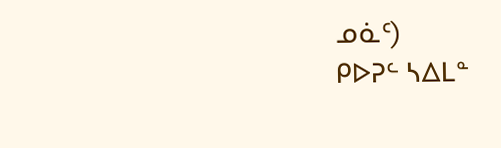ᓄᓈᑦ)
ᑭᐅᕈᓪ ᓴᐃᒪᓐ